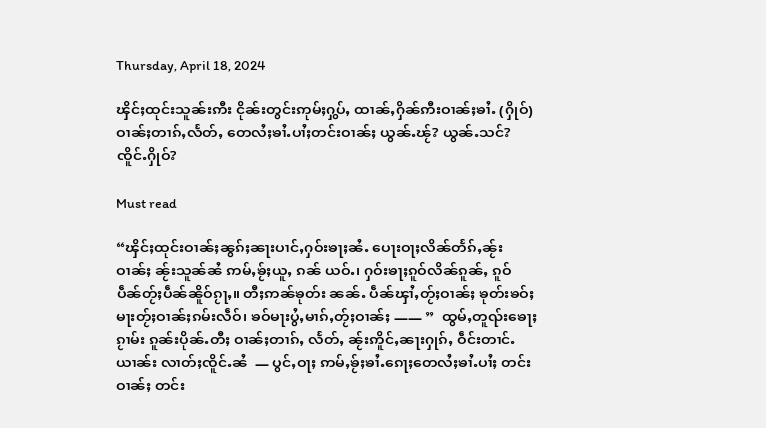Thursday, April 18, 2024

ၾိင်ႈထုင်းသူၼ်းဢီး ငိုၼ်းတွင်းဢုမ်ႈႁွပ်ႇ ထၢၼ်ႇႁိၼ်ဢီးဝၢၼ်ႈၶၢႆႉ (ႁိုဝ်) ဝၢၼ်ႈတၢၵ်ႇလႅတ်ႇ တေလႆႈၶၢႆႉပၢႆႈတင်းဝၢၼ်ႈ ယွၼ်ႉၽႂ်? ယွၼ်ႉသင်? ၸိူင်ႉႁိုဝ်?

Must read

“ၾိင်ႈထုင်းဝၢၼ်ႈၼွၵ်ႈၼႃးပၢင်ႇႁဝ်းၶႃႈၼႆႉ ပေႃးဝႃႈလိၼ်တႅၵ်ႇၼႂ်းဝၢၼ်ႈ ၼႂ်းသူၼ်ၼႆ ဢမ်ႇၶႂ်ႈယူႇ ၵၼ် ယဝ်ႉ၊ ႁဝ်းၶႃႈၵူဝ်လိၼ်ၵူၼ်ႇ ၵူဝ်ပဵၼ်တႂ်ႈပဵၼ်ၼိူဝ်ၵႂႃႇ။ တီႈဢၼ်ၶုတ်း ၼၼ်ႉ ပဵၼ်ၾၢႆႇတႂ်ႈဝၢၼ်ႈ ၶုတ်းၶဝ်ႈ မႃးတႂ်ႈဝၢၼ်ႈၵမ်းလဵဝ်၊ ၶဝ်မႃးပွႆႇမၢၵ်ႇတႂ်ႈဝၢၼ်ႈ —— ”  ထွမ်ႇတူၺ်းၶေႃႈၵႂၢမ်း ၵူၼ်းပိုၼ်ႉတီႈ ဝၢၼ်ႈတၢၵ်ႇ လႅတ်ႇ ၼႂ်းဢိူင်ႇၼႃးႁုၵ်ႇ ဝဵင်းတၢင်ႉယၢၼ်း လၢတ်ႈၸိူင်ႉၼႆ  — ပွင်ႇဝႃႈ ဢမ်ႇၶႂ်ႈၶၢႆႉၵေႃႈတေလႆႈၶၢႆႉပၢႆႈ တင်းဝၢၼ်ႈ တင်း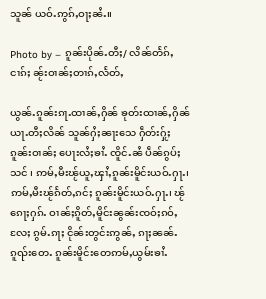သူၼ် ယဝ်ႉဢွၵ်ႇဝႃႈၼႆႉ။

Photo by – ၵူၼ်းပိုၼ်ႉတီႈ/ လိၼ်တႅၵ်ႇငၢၵ်ႈ ၼႂ်းဝၢၼ်ႈတၢၵ်ႇလႅတ်ႇ

ယွၼ်ႉၵူၼ်းၵႃႉထၢၼ်ႇႁိၼ် ၶုတ်းထၢၼ်ႇႁိၼ် ယႃႉတီႈလိၼ် သူၼ်ႁႆႈၼႃးသေ ႁဵတ်းႁႂ်ႈ ၵူၼ်းဝၢၼ်ႈ ပေႃးလႆႈၶၢႆႉ ၸိူင်ႉၼႆ ပဵၼ်ၵွပ်ႈသင် ၊ ဢမ်ႇမီးၽႂ်ယူႇၾၢႆႇၵူၼ်းမိူင်းယဝ်ႉႁႃႉ၊ ဢမ်ႇမီးၽႂ်ၵႅတ်ႇၵင်ႈ ၵူၼ်းမိူင်းယဝ်ႉႁႃႉ၊ ၽႂ်ၵေႃႈႁၵ်ႉ ဝၢၼ်ႈၵိူတ်ႇမိူင်းၼွၼ်းၸဝ်ႈၵဝ်ႇလႄႈ ၵွမ်ႉၵႃႈ ငိုၼ်းတွင်းဢွၼ်ႇ ၵႃႈၼၼ်ႉၵူၺ်းတေႉ ၵူၼ်းမိူင်းတေဢမ်ႇယွမ်းၶၢႆႉ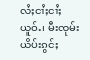လႆႈငၢႆႈငၢႆႈယူဝ်ႉ၊ မီးၸုမ်းယိပ်းၵွင်ႈ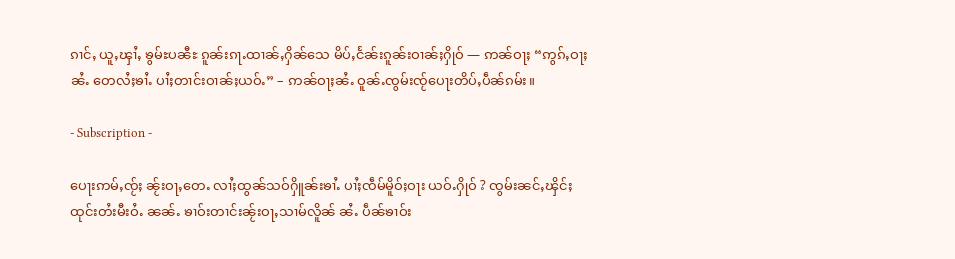ၵၢင်ႇ ယူႇၾၢႆႇ ၶွမ်ႊပၼီႊ ၵူၼ်းၵႃႉထၢၼ်ႇႁိၼ်သေ မိပ်ႇငႅၼ်းၵူၼ်းဝၢၼ်ႈႁိုဝ် — ဢၼ်ဝႃႈ “ဢွၵ်ႇဝႃႈၼႆႉ တေလႆႈၶၢႆႉ ပၢႆႈတၢင်းဝၢၼ်ႈယဝ်ႉ” – ဢၼ်ဝႃႈၼႆႉ ဝူၼ်ႉၸွမ်းၸႂ်ပေႃးတိပ်ႇပဵၼ်ၵမ်း။

- Subscription -

ပေႃးဢမ်ႇၸႂ်ႈ ၼႂ်းဝႃႇတေႉ လၢႆႈထွၼ်သဝ်ႁိူၼ်းၶၢႆႉ ပၢႆႈၸဵမ်မိူဝ်ႈဝႃး ယဝ်ႉႁိုဝ် ? ၸွမ်းၼင်ႇၾိင်ႈ ထုင်းတႆးမီးဝႆႉ ၼၼ်ႉ ၶၢဝ်းတၢင်းၼႂ်းဝႃႇသၢမ်လိူၼ် ၼႆႉ ပဵၼ်ၶၢဝ်း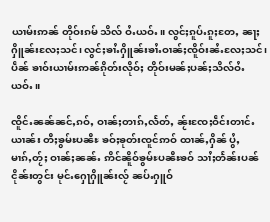ယၢမ်းဢၼ် တိုဝ်းၵမ် သိလ် ဝႆႉယဝ်ႉ။ လွင်ႈၵူပ်ႉၵူႈတႄႇ ၼႃႈႁိူၼ်းလႄႈသင်၊ လွင်ႈၶၢႆႉႁိူၼ်းၶၢႆႉဝၢၼ်ႈၸိူဝ်းၼႆႉလႄႈသင်၊ ပဵၼ် ၶၢဝ်းယၢမ်းဢၼ်ၵိုတ်းလိုဝ်ႈ တိုဝ်းမၼ်ႈပၼ်ႈသိလ်ဝႆႉယဝ်ႉ။

ၸိူင်ႉၼၼ်ၼင်ႇၵဝ်ႇ ဝၢၼ်ႈတၢၵ်ႇလႅတ်ႇ ၼႂ်းၸႄႈဝဵင်းတၢင်ႉယၢၼ်း တီႈၶွမ်ႊပၼီႊ ၶဝ်ႈၶုတ်းၸူင်ဢဝ် ထၢၼ်ႇႁိၼ် ပွႆႇမၢၵ်ႇတႂ်ႈ ဝၢၼ်ႈၼၼ်ႉ ဢိင်ၼိူဝ်ၶွမ်ႊပၼီႊၶဝ် သၢႆႈတႅၼ်းပၼ်ငိုၼ်းတွင်း မုင်ႉႁေႃႁိူၼ်းလႂ် ၼပ်ႉႁူဝ်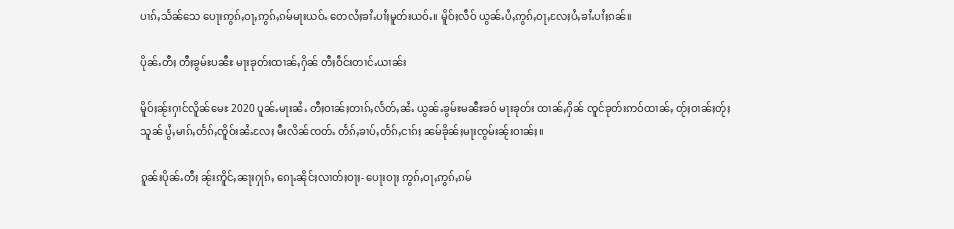ပၢၵ်ႇသႅၼ်သေ ပေႃးဢွၵ်ႇဝႃႇဢွၵ်ႇၵမ်မႃးယဝ်ႉ တေလႆႈၶၢႆႉပၢႆႈမူတ်းယဝ်ႉ။ မိူဝ်ႈလဵဝ် ယွၼ်ႉပႆႇဢွၵ်ႇဝႃႇလႄႈပႆႇၶၢႆႉပၢႆႈၵၼ်။

ပိုၼ်ႉတီႈ တီႈၶွမ်ႊပၼီႊ မႃးၶုတ်းထၢၼ်ႇႁိၼ် တီႈဝဵင်းတၢင်ႉယၢၼ်း

မိူဝ်ႈၼႂ်းႁၢင်လိူၼ်မေႊ 2020 ပူၼ်ႉမႃးၼႆႉ တီႈဝၢၼ်ႈတၢၵ်ႇလႅတ်ႇၼႆႉ ယွၼ်ႉၶွမ်ႊမၼီႊၶဝ် မႃးၶုတ်း ထၢၼ်ႇႁိၼ် ၸူင်ၶုတ်းဢဝ်ထၢၼ်ႇ တႂ်ႈဝၢၼ်ႈတႂ်ႈသူၼ် ပွႆႇမၢၵ်ႇတႅၵ်ႇၸိူဝ်းၼႆႉလႄႈ မီးလိၼ်ၸတ်ႉ တႅၵ်ႇၶၢပ်ႇတႅၵ်ႇငၢၵ်ႈ ၼမ်ၶိုၼ်ႈမႃးၸွမ်းၼႂ်းဝၢၼ်ႈ။

ၵူၼ်းပိုၼ်ႉတီႈ ၼႂ်းဢိူင်ႇၼႃးႁုၵ်ႇ ၵေႃႉၼိုင်ႈလၢတ်ႈဝႃႈ- ပေႃးဝႃႈ ဢွၵ်ႇဝႃႇဢွၵ်ႇၵမ်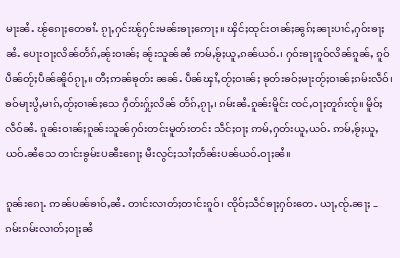မႃးၼႆႉ ၽႂ်ၵေႃႈတေၶၢႆႉ ၵႂႃႇႁင်းၽႂ်ႁင်းမၼ်းၶႃႈဢေႃႈ။ ၾိင်ႈထုင်းဝၢၼ်ႈၼွၵ်ႈၼႃးပၢင်ႇႁဝ်းၶႃႈၼႆႉ ပေႃးဝႃႈလိၼ်တႅၵ်ႇၼႂ်းဝၢၼ်ႈ ၼႂ်းသူၼ်ၼႆ ဢမ်ႇၶႂ်ႈယူႇၵၼ်ယဝ်ႉ၊ ႁဝ်းၶႃႈၵူဝ်လိၼ်ၵူၼ်ႇ ၵူဝ်ပဵၼ်တႂ်ႈပဵၼ်ၼိူဝ်ၵႂႃႇ။ တီႈဢၼ်ၶုတ်း ၼၼ်ႉ ပဵၼ်ၾၢႆႇတႂ်ႈဝၢၼ်ႈ ၶုတ်းၶဝ်ႈမႃးတႂ်ႈဝၢၼ်ႈၵမ်းလဵဝ်၊ ၶဝ်မႃးပွႆႇမၢၵ်ႇတႂ်ႈဝၢၼ်ႈသေ ႁဵတ်းႁႂ်ႈလိၼ် တႅၵ်ႇၵႂႃႇ၊ ၵမ်းၼႆႉၵူၼ်းမိူင်း ၸင်ႇဝႃႈတူၵ်းၸႂ်။ မိူဝ်ႈလဵဝ်ၼႆႉ ၵူၼ်းဝၢၼ်ႈၵူၼ်းသူၼ်ႁဝ်းတင်းမူတ်းတင်း သဵင်ႈဝႃႈ ဢမ်ႇႁတ်းယူႇယဝ်ႉ ဢမ်ႇၶႂ်ႈယူႇယဝ်ႉၼႆသေ တၢင်းၶွမ်ႊပၼီႊၵေႃႈ မီးလွင်ႈသၢႆႈတႅၼ်းပၼ်ယဝ်ႉဝႃႈၼႆ။

ၵူၼ်းၵေႃႉ ဢၼ်ပၼ်ၶၢဝ်ႇၼႆႉ တၢင်းလၢတ်ႈတၢင်းၵူဝ်၊ ၸိုဝ်ႈသဵင်ၶႃႈႁဝ်းတေႉ ယႃႇၸႂ်ႉၼႃႈ – ၵမ်းၵမ်းလၢတ်ႈဝႃႈၼႆ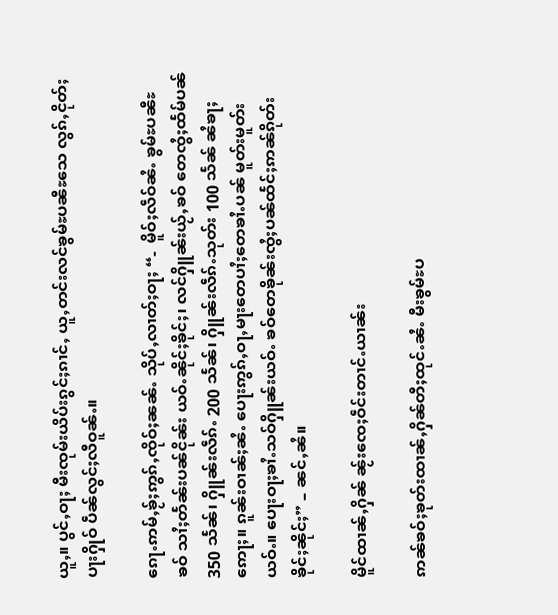ယူႇ။ ပွင်ႇဝႃႈ မီးၸုမ်းယိပ်းၵွင်ႈၵၢင်ႇ ယူႇတင်းလင်ၶွမ်ႊပၼီႊသေ လွၵ်ႇငိုတ်ႈပႃးႁိုဝ် ပဵၼ်လွင်ႈလီဝူၼ်ႉ။

ၵေႃႉဢမ်ႇၶႂ်ႈဢွၵ်ႇၸိုဝ်ႈၼၼ်ႉ သိုပ်ႇလၢတ်ႈဝႃႈ “-  မိူဝ်ႈလဵဝ်ၼႆႉ ၶွမ်ႊပၼီႊၶဝ် သၢႆႈတႅၼ်းပၼ်ငိုၼ်း ယဝ်ႉၼိုင်ႈၶိုင်ႈ၊ လင်ႁိူၼ်းယႂ်ႇၶဝ် တေၸွႆႈထႅမ်ပၼ် 350 သႅၼ်၊ ႁိူၼ်းလဵၵ်ႉ 200 သႅၼ်၊ ႁိူၼ်းလဵၵ်ႉသုတ်း 100 သႅၼ် ၼႆၶႃႈဢေႃႈ။ ၵူၼ်းဝၢၼ်ႈၼႆႉ ပေႃးဢွၵ်ႇဝႃႇမႃးတေပၢႆႈတေၶၢႆႉပၼ် မူတ်းမူတ်းယဝ်ႉ။ ပေႃးဝႃႈၶၢႆႉသဝ်ႁိူၼ်းယဝ်ႉ ၶဝ်တေၶိုၼ်းၸွႆႈပၼ်ထႅင်ႈဢၼ်ၵိုတ်းၶိုင်ႈၼိုင်ႈ” – ၼင်ႇၼႆ။

မိူင်ထၢၼ်ႇႁိၼ် ၼႂ်းၸေႈဝဵင်းတၢင်ႉယၢၼ်း

ဢၼ်ၶဝ်ႈၶုတ်းထၢၼ်ႇႁိၼ်တီႈထုင်ႉၼႆႉ မီးၶွမ်ႊပ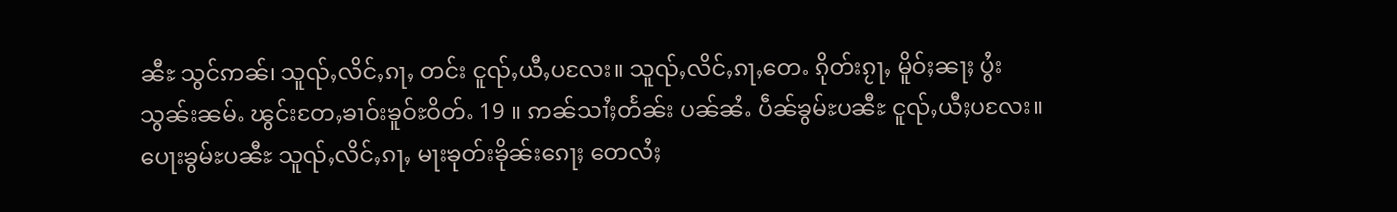ၼီႊ သွင်ဢၼ်၊ သူၺ်ႇလိင်ႇၵႃႇ တင်း ငူၺ်ႇယီႇပလႄး။ သူၺ်ႇလိင်ႇၵႃႇတေႉ ၵိုတ်းၵႂႃႇ မိူဝ်ႈၼႃႈ ပွႆးသွၼ်းၼမ်ႉ ၽွင်းတႄႇၶၢဝ်းၶူဝ်ႊဝိတ်ႉ 19 ။ ဢၼ်သၢႆႈတႅၼ်း ပၼ်ၼႆႉ ပဵၼ်ၶွမ်ႊပၼီႊ ငူၺ်ႇယီႈပလႄး။ ပေႃးၶွမ်ႊပၼီႊ သူၺ်ႇလိင်ႇၵႃႇ မႃးၶုတ်းၶိုၼ်းၵေႃႈ တေလႆႈ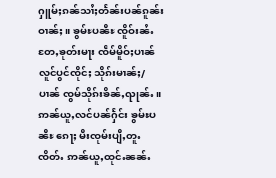ႁူမ်ႈၵၼ်သၢႆႈတႅၼ်းပၼ်ၵူၼ်းဝၢၼ်ႈ။ ၶွမ်ႊပၼီႊ ၸိူဝ်းၼႆႉ တႄႇၶုတ်းမႃး ၸဵမ်မိူဝ်ႈပၢၼ်လူင်ပွင်ၸိုင်ႈ သိုၵ်းမၢၼ်ႈ/ပၢၼ် ၸွမ်သိုၵ်းၶိၼ်ႇၺုၼ်ႉ။ ဢၼ်ယူႇလင်ပၼ်ႁႅင်း ၶွမ်ႊပၼီႊ ၵေႃႈ မီးၸုမ်းပျီႇတူႉၸိတ်ႉ ဢၼ်ယူႇထုင်ႉၼၼ်ႉ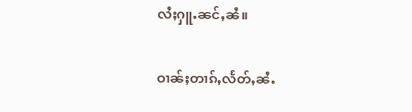လႆႈႁူႉၼင်ႇၼႆ။

ဝၢၼ်ႈတၢၵ်ႇလႅတ်ႇၼႆႉ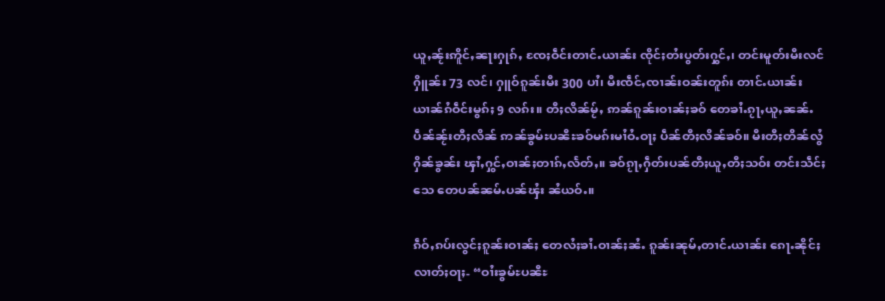ယူႇၼႂ်းဢိူင်ႇၼႃးႁုၵ်ႇ ၸႄႈဝဵင်းတၢင်ႉယၢၼ်း ၸိုင်ႈတႆးပွတ်းႁွင်ႇ၊ တင်းမူတ်းမီးလင်ႁိူၼ်း 73 လင်၊ ႁူဝ်ၵူၼ်းမီး 300 ပၢႆ၊ မီးၸဵင်ႇၸၢၼ်းဝၼ်းတူၵ်း တၢင်ႉယၢၼ်း ယၢၼ်ၵႆဝဵင်းမွၵ်ႈ 9 လၵ်း။ တီႈလိၼ်မႂ်ႇ ဢၼ်ၵူၼ်းဝၢၼ်ႈၶဝ် တေၶၢႆႉၵႂႃႇယူႇၼၼ်ႉ ပဵၼ်ၼႂ်းတီႈလိၼ် ဢၼ်ၶွမ်ႊပၼီႊၶဝ်မၵ်းမၢႆဝႆႉဝႃႈ ပဵၼ်တီႈလိၼ်ၶဝ်။ မီးတီႈတိၼ်လွႆႁိၼ်ၶွၼ်း ၾၢႆႇႁွင်ႇဝၢၼ်ႈတၢၵ်ႇလႅတ်ႇ။ ၶဝ်ၵႂႃႇႁဵတ်းပၼ်တီႈယူႇတီႈသဝ်း တင်းသဵင်ႈသေ တေပၼ်ၼမ်ႉပၼ်ၾႆး ၼႆယဝ်ႉ။

ၵဵဝ်ႇၵပ်းလွင်ႈၵူၼ်းဝၢၼ်ႈ တေလႆႈၶၢႆႉဝၢၼ်ႈၼႆႉ ၵူၼ်းၼုမ်ႇတၢင်ႉယၢၼ်း ၵေႃႉၼိုင်ႈလၢတ်ႈဝႃႈ- “ဝၢႆးၶွမ်ႊပၼီႊ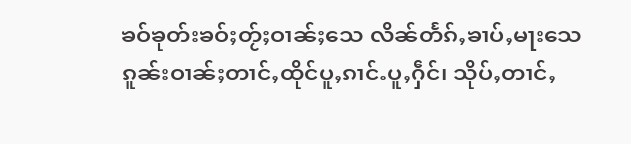ၶဝ်ၶုတ်းၶဝ်ႈတႂ်ႈဝၢၼ်ႈသေ လိၼ်တႅၵ်ႇၶၢပ်ႇမႃးသေ ၵူၼ်းဝၢၼ်ႈတၢင်ႇထိုင်ပူႇၵၢင်ႉပူႇႁဵင်၊ သိုပ်ႇတၢင်ႇ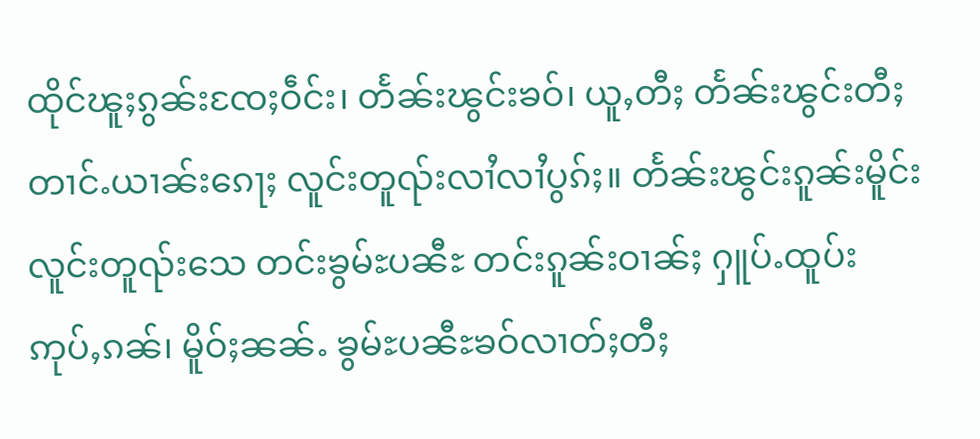ထိုင်ၽူႈၵွၼ်းၸႄႈဝဵင်း၊ တႅၼ်းၽွင်းၶဝ်၊ ယူႇတီႈ တႅၼ်းၽွင်းတီႈတၢင်ႉယၢၼ်းၵေႃႈ လူင်းတူၺ်းလၢႆလၢႆပွၵ်ႈ။ တႅၼ်းၽွင်းၵူၼ်းမိူင်းလူင်းတူၺ်းသေ တင်းၶွမ်ႊပၼီႊ တင်းၵူၼ်းဝၢၼ်ႈ ႁူပ်ႉထူပ်းဢုပ်ႇၵၼ်၊ မိူဝ်ႈၼၼ်ႉ ၶွမ်ႊပၼီႊၶဝ်လၢတ်ႈတီႈ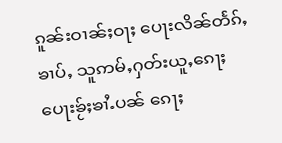ၵူၼ်းဝၢၼ်ႈဝႃႈ ပေႃးလိၼ်တႅၵ်ႇၶၢပ်ႇ သူဢမ်ႇႁတ်းယူႇၵေႃႈ ပေႃးၶႂ်ႈၶၢႆႉပၼ် ၵေႃႈ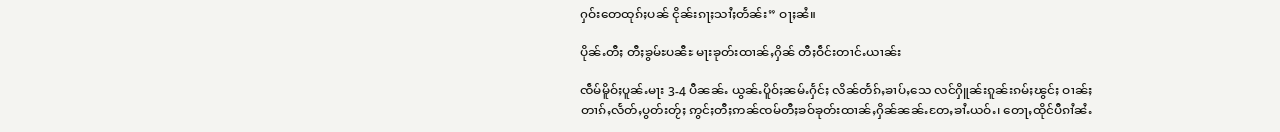ႁဝ်းတေထုၵ်ႈပၼ် ငိုၼ်းၵႃႈသၢႆႈတႅၼ်း” ဝႃႈၼႆ။

ပိုၼ်ႉတီႈ တီႈၶွမ်ႊပၼီႊ မႃးၶုတ်းထၢၼ်ႇႁိၼ် တီႈဝဵင်းတၢင်ႉယၢၼ်း

ၸဵမ်မိူဝ်ႈပူၼ်ႉမႃး 3-4 ပီၼၼ်ႉ ယွၼ်ႉပိူဝ်ႈၼမ်ႉႁႅင်ႈ လိၼ်တႅၵ်ႇၶၢပ်ႇသေ လင်ႁိူၼ်းၵူၼ်းၵမ်ႈၽွင်ႈ ဝၢၼ်ႈတၢၵ်ႇလႅတ်ႇပွတ်းတႂ်ႈ ဢွင်ႈတီႈဢၼ်ၸမ်တီႈၶဝ်ၶုတ်းထၢၼ်ႇႁိၼ်ၼၼ်ႉတႄႇၶၢႆႉယဝ်ႉ၊ တေႃႇထိုင်ပီၵၢႆၼႆႉ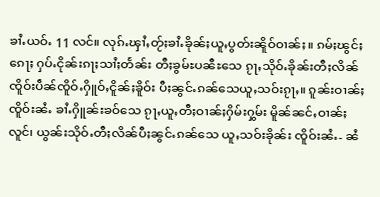ၶၢႆႉယဝ်ႉ 11 လင်။ လုၵ်ႉၾၢႆႇတႂ်ႈၶၢႆႉၶိုၼ်ႈယူႇပွတ်းၼိူဝ်ဝၢၼ်ႈ။ ၵမ်ႈၽွင်ႈၵေႃႈ ႁပ်ႉငိုၼ်းၵႃႈသၢႆႈတႅၼ်း တီႈၶွမ်ႊပၼီႊသေ ၵႂႃႇသိုဝ်ႉၶိုၼ်းတီႈလိၼ် ၸိူဝ်းပဵၼ်ၸိူဝ်ႉႁိူဝ်ႇငိူၼ်ႈၶိူဝ်း ပီႈၼွင်ႉၵၼ်သေယူႇသဝ်းၵႂႃႇ။ ၵူၼ်းဝၢၼ်ႈၸိူဝ်းၼႆႉ ၶၢႆႉႁိူၼ်းၶဝ်သေ ၵႂႃႇယူႇတီႈဝၢၼ်ႈႁိမ်းႁွမ်း မိူၼ်ၼင်ႇဝၢၼ်ႈလူင်၊ ယွၼ်းသိုဝ်ႉတီႈလိၼ်ပီႈၼွင်ႉၵၼ်သေ ယူႇသဝ်းၶိုၼ်း ၸိူဝ်းၼႆႉ- ၼႆ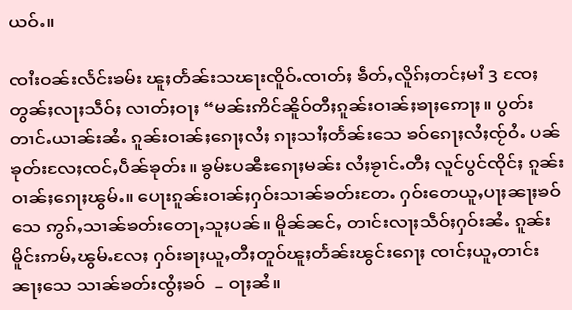ယဝ်ႉ။

ၸၢႆးဝၼ်းလႅင်းၶမ်း ၽူႈတႅၼ်းသၽႃးၸိူဝ်ႉၸၢတ်ႈ ၶဵတ်ႇလိူၵ်ႈတင်ႈမၢႆ 3 ၸႄႈတွၼ်ႈလႃႈသဵဝ်ႈ လၢတ်ႈဝႃႈ “မၼ်းဢိင်ၼိူဝ်တီႈၵူၼ်းဝၢၼ်ႈၶႃႈဢေႃႈ။ ပွတ်းတၢင်ႉယၢၼ်းၼႆႉ ၵူၼ်းဝၢၼ်ႈၵေႃႈလႆႈ ၵႃႈသၢႆႈတႅၼ်းသေ ၶဝ်ၵေႃႈလႆႈၸႂ်ဝႆႉ ပၼ်ၶုတ်းလႄႈၸင်ႇပဵၼ်ၶုတ်း။ ၶွမ်ႊပၼီႊၵေႃႈမၼ်း လႆႈၶႂၢင်ႉတီႈ လူင်ပွင်ၸိုင်ႈ ၵူၼ်းဝၢၼ်ႈၵေႃႈၽွမ်ႉ။ ပေႃးၵူၼ်းဝၢၼ်ႈႁဝ်းသၢၼ်ၶတ်းတႄႉ ႁဝ်းတေယူႇပႃႈၼႃႈၶဝ်သေ ဢွၵ်ႇသၢၼ်ၶတ်းတေႃႇသူႈပၼ်။ မိူၼ်ၼင်ႇ တၢင်းလႃႈသဵဝ်ႈႁဝ်းၼႆႉ ၵူၼ်းမိူင်းဢမ်ႇၽွမ်ႉလႄႈ ႁဝ်းၶႃႈယူႇတီႈတူဝ်ၽူႈတႅၼ်းၽွင်းၵေႃႈ ၸၢင်ႈယူႇတၢင်းၼႃႈသေ သၢၼ်ၶတ်းၸွႆႈၶဝ်  – ဝႃႈၼႆ။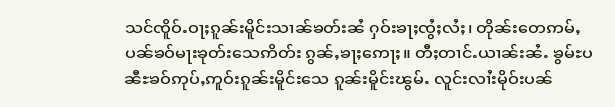သင်ၸိူဝ်ႉဝႃႈၵူၼ်းမိူင်းသၢၼ်ၶတ်းၼႆ ႁဝ်းၶႃႈၸွႆႈလႆႈ၊ တိုၼ်းတေဢမ်ႇပၼ်ၶဝ်မႃးၶုတ်းသေဢိတ်း ၵွၼ်ႇၶႃႈဢေႃႈ။ တီႈတၢင်ႉယၢၼ်းၼႆႉ ၶွမ်ႊပၼီႊၶဝ်ဢုပ်ႇဢူဝ်းၵူၼ်းမိူင်းသေ ၵူၼ်းမိူင်းၽွမ်ႉ လူင်းလၢႆးမိုဝ်းပၼ်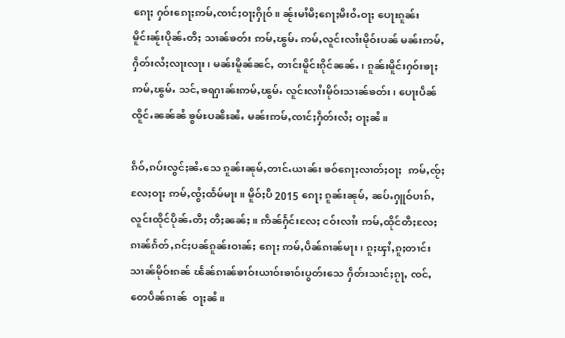ၵေႃႈ ႁဝ်းၵေႃႈဢမ်ႇၸၢင်ႈဝႃႈႁိုဝ်။ ၼႂ်းမၢႆမီႈၵေႃႈမီးဝႆႉဝႃႈ ပေႃးၵူၼ်းမိူင်းၼႂ်းပိုၼ်ႉတီႈ သၢၼ်ၶတ်း ဢမ်ႇၽွမ်ႉ ဢမ်ႇလူင်းလၢႆးမိုဝ်းပၼ် မၼ်းဢမ်ႇႁဵတ်းလႆႈလႃးလႃး၊ မၼ်းမိူၼ်ၼင်ႇ တၢင်းမိူင်းၵိုင်ၼၼ်ႉ၊ ၵူၼ်းမိူင်းႁဝ်းၶႃႈဢမ်ႇၽွမ်ႉ သင်ႇၶရႁၢၼ်းဢမ်ႇၽွမ်ႉ လူင်းလၢႆးမိုဝ်းသၢၼ်ၶတ်း၊ ပေႃးပဵၼ်ၸိူင်ႉၼၼ်ၼႆ ၶွမ်ႊပၼီႊၼႆႉ မၼ်းဢမ်ႇၸၢင်ႈႁဵတ်းလႆႈ ဝႃႈၼႆ။

ၵဵဝ်ႇၵပ်းလွင်ႈၼႆႉသေ ၵူၼ်းၼုမ်ႇတၢင်ႉယၢၼ်း ၶဝ်ၵေႃႈလၢတ်ႈဝႃႈ  ဢမ်ႇၸႂ်ႈလႄႈဝႃႈ ဢမ်ႇၸွႆႈထႅမ်မႃး။ မိူဝ်ႈပီ 2015 ၵေႃႈ ၵူၼ်းၼုမ်ႇ ၼပ်ႉႁူဝ်ပၢၵ်ႇ လူင်းထိုင်ပိုၼ်ႉတီႈ တီႈၼၼ်ႈ။ ဢဵၼ်ႁႅင်းလႄႈ ငဝ်းလၢႆး ဢမ်ႇထိုင်တီႈလႄႈ ၵၢၼ်ၵႅတ်ႇၵင်ႈပၼ်ၵူၼ်းဝၢၼ်ႈ ၵေႃႈ ဢမ်ႇပဵၼ်ၵၢၼ်မႃး ၊ ၵူႈၾၢႆႇၵူႈတၢင်း သၢၼ်မိုဝ်းၵၼ် ၽႅၼ်ၵၢၼ်ၶၢဝ်းယၢဝ်းၶၢဝ်းပွတ်းသေ ႁဵတ်းသၢင်ႈၵႂႃႇ ၸင်ႇတေပဵၼ်ၵၢၼ်  ဝႃႈၼႆ။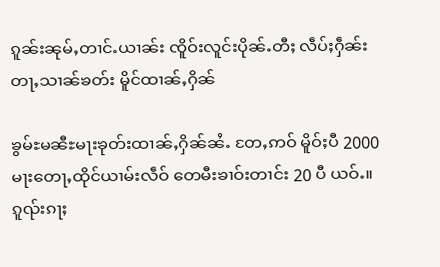ၵူၼ်းၼုမ်ႇတၢင်ႉယၢၼ်း ၸိူဝ်းလူင်းပိုၼ်ႉတီႈ လဵပ်ႈႁဵၼ်းတႃႇသၢၼ်ၶတ်း မိူင်ထၢၼ်ႇႁိၼ်

ၶွမ်ႊမၼီႊမႃးၶုတ်းထၢၼ်ႇႁိၼ်ၼႆႉ တႄႇဢဝ် မိူဝ်ႈပီ 2000 မႃးတေႃႇထိုင်ယၢမ်းလဵဝ် တေမီးၶၢဝ်းတၢင်း 20 ပီ ယဝ်ႉ။ ၵူၺ်းၵႃႈ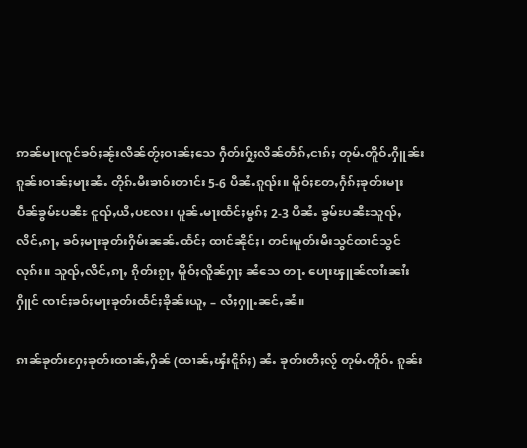ဢၼ်မႃးၸူင်ၶဝ်ႈၼႂ်းလိၼ်တႂ်ႈဝၢၼ်ႈသေ ႁဵတ်းႁႂ်ႈလိၼ်တႅၵ်ႇငၢၵ်ႈ တုမ်ႉတိူဝ်ႉႁိူၼ်း ၵူၼ်းဝၢၼ်ႈမႃးၼႆႉ တိုၵ်ႉမီးၶၢဝ်းတၢင်း 5-6 ပီၼႆႉၵူၺ်း။ မိူဝ်ႈတႄႇႁႅၵ်ႈၶုတ်းမႃး ပဵၼ်ၶွမ်ႊပၼီႊ ငူၺ်ႇယီႇပလႄး၊ ပူၼ်ႉမႃးထႅင်ႈမွၵ်ႈ 2-3 ပီၼႆႉ ၶွမ်ႊပၼီႊသူၺ်ႇလိင်ႇၵႃႇ ၶဝ်ႈမႃးၶုတ်းႁိမ်းၼၼ်ႉထႅင်ႈ ထၢင်ၼိုင်ႈ၊ တင်းမူတ်းမီးသွင်ထၢင်သွင်လုၵ်း။ သူၺ်ႇလိင်ႇၵႃႇ ၵိုတ်းၵႂႃႇ မိူဝ်ႈလိူၼ်ႁႃႈ ၼႆသေ တႃႉ ပေႃးၾူၼ်ၸၢႆးၼၢႆးႁိူင် ၸၢင်ႈၶဝ်ႈမႃးၶုတ်းထႅင်ႈၶိုၼ်းယူႇ – လႆႈႁူႉၼင်ႇၼႆ။

ၵၢၼ်ၶုတ်းႁႄႈၶုတ်းထၢၼ်ႇႁိၼ် (ထၢၼ်ႇၾႆးငိူၵ်ႈ) ၼႆႉ ၶုတ်းတီႈလႂ် တုမ်ႉတိူဝ်ႉ ၵူၼ်း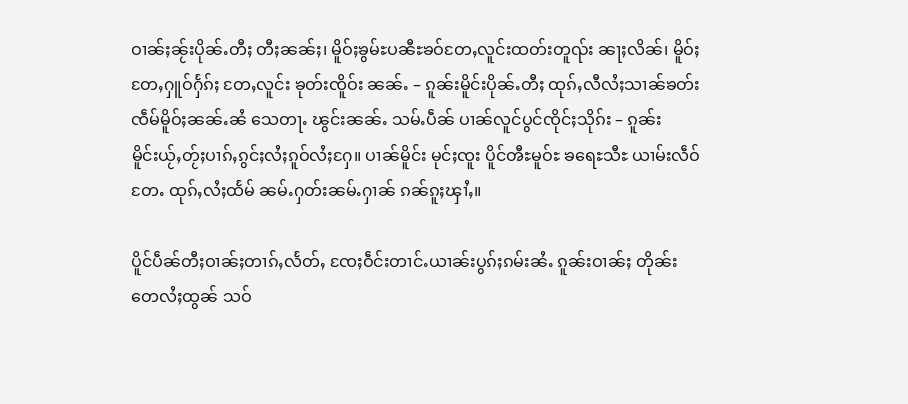ဝၢၼ်ႈၼႂ်းပိုၼ်ႉတီႈ တီႈၼၼ်ႈ၊ မိူဝ်ႈၶွမ်ႊပၼီႊၶဝ်တႄႇလူင်းထတ်းတူၺ်း ၼႃႈလိၼ်၊ မိူဝ်ႈတႄႇႁူဝ်ႁႅၵ်ႈ တႄႇလူင်း ၶုတ်းၸိူဝ်း ၼၼ်ႉ – ၵူၼ်းမိူင်းပိုၼ်ႉတီႈ ထုၵ်ႇလီလႆႈသၢၼ်ၶတ်း ၸဵမ်မိူဝ်ႈၼၼ်ႉၼႆ သေတႃႉ ၽွင်းၼၼ်ႉ သမ်ႉပဵၼ် ပၢၼ်လူင်ပွင်ၸိုင်ႈသိုၵ်း – ၵူၼ်းမိူင်းယႂ်ႇတႂ်ႈပၢၵ်ႇၵွင်ႈလႆႈၵူဝ်လႆႈႁႄ။ ပၢၼ်မိူင်း မုင်ႈၸူး ပိူင်ၻီႊမူဝ်ႊ ၶရေႊသီႊ ယၢမ်းလဵဝ်တႄႉ ထုၵ်ႇလႆႈထႅမ် ၼမ်ႉႁတ်းၼမ်ႉႁၢၼ် ၵၼ်ၵူႈၾၢႆႇ။

ပိူင်ပဵၼ်တီႈဝၢၼ်ႈတၢၵ်ႇလႅတ်ႇ ၸႄႈဝဵင်းတၢင်ႉယၢၼ်းပွၵ်ႈၵမ်းၼႆႉ ၵူၼ်းဝၢၼ်ႈ တိုၼ်းတေလႆႈထွၼ် သဝ်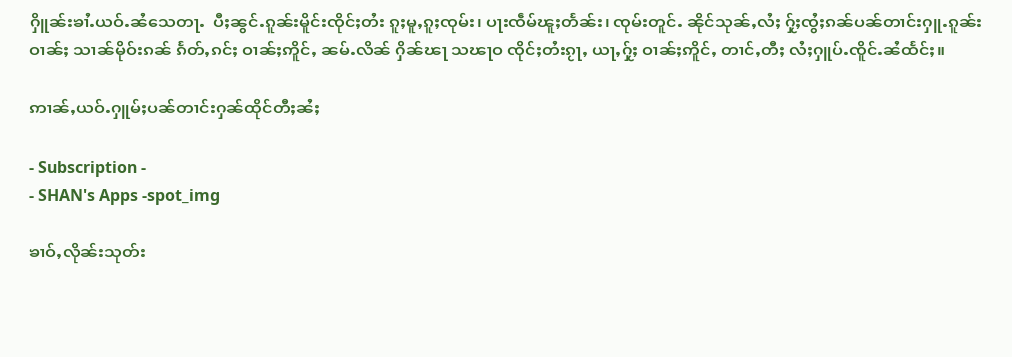ႁိူၼ်းၶၢႆႉယဝ်ႉၼႆသေတႃႉ  ပီႈၼွင်ႉၵူၼ်းမိူင်းၸိုင်ႈတႆး ၵူႈမူႇၵူႈၸုမ်း၊ ပႃးၸဵမ်ၽူႈတႅၼ်း၊ ၸုမ်းတူင်ႉ ၼိုင်သုၼ်ႇလႆႈ ႁႂ်ႈၸွႆႈၵၼ်ပၼ်တၢင်းႁူႉၵူၼ်းဝၢၼ်ႈ သၢၼ်မိုဝ်းၵၼ် ၵႅတ်ႇၵင်ႈ ဝၢၼ်ႈဢိူင်ႇ ၼမ်ႉလိၼ် ႁိၼ်ၽႃ သၽႃဝ ၸိုင်ႈတႆးၵႂႃႇ ယႃႇႁႂ်ႈ ဝၢၼ်ႈဢိူင်ႇ တၢင်ႇတီႈ လႆႈႁူပ်ႉၸိူင်ႉၼႆထႅင်ႈ။

ဢၢၼ်ႇယဝ်ႉႁူမ်ႈပၼ်တၢင်းႁၼ်ထိုင်တီႈၼႆႈ

- Subscription -
- SHAN's Apps -spot_img

ၶၢဝ်ႇလိုၼ်းသုတ်း